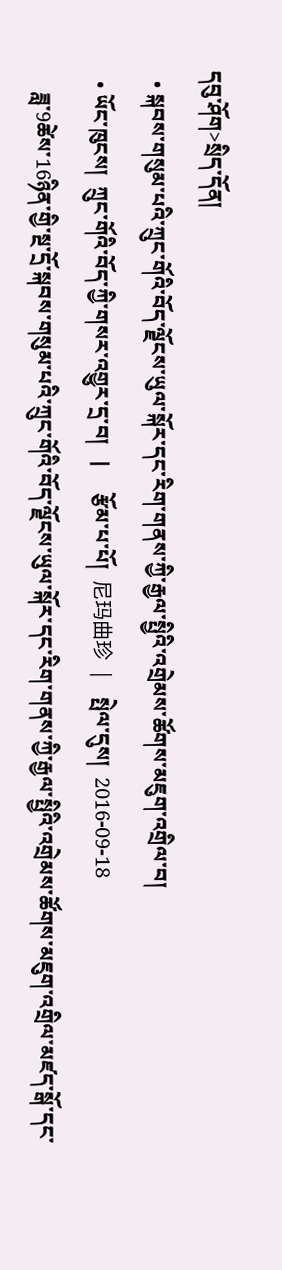དབུ་ཤོག>སྲིད་དོན།
  • སྐབས་གསུམ་པའི་ཀྲུང་གོའི་བོད་ལྗོངས་ཡུལ་སྐོར་དང་རིག་གནས་ཀྱི་རྒྱལ་སྤྱིའི་འགྲེམས་ཚོགས་མཇུག་འགྲིལ་བ།
  • ཡོང་ཁུངས།  ཀྲུང་གོའི་བོད་ཀྱི་གསར་འགྱུར་དྲ་བ།   |     རྩོམ་པ་པོ།  尼玛曲珍   |     སྤེལ་དུས།  2016-09-18
    ཟླ་9ཚེས་16ཉིན་གྱི་སྔ་དྲོ་སྐབས་གསུམ་པའི་ཀྲུང་གོའི་བོད་ལྗོངས་ཡུལ་སྐོར་དང་རིག་གནས་ཀྱི་རྒྱལ་སྤྱིའི་འགྲེམས་ཚོགས་མཇུག་འགྲིལ་མཛད་སྒོ་དང་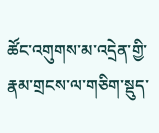ཚོང་འགུགས་མ་འདྲེན་གྱི་རྣམ་གྲངས་ལ་གཅིག་སྡུད་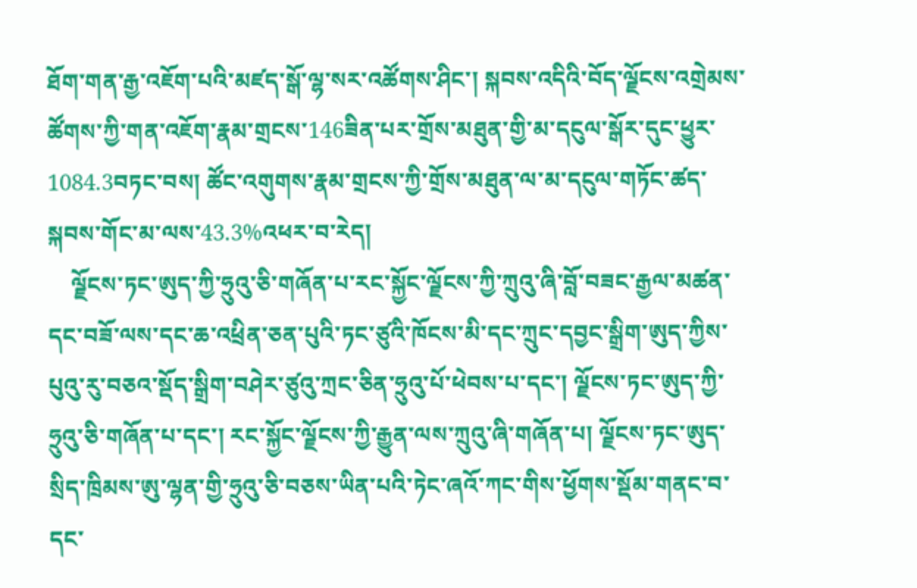ཐོག་གན་རྒྱ་འཇོག་པའི་མཛད་སྒོ་ལྷ་སར་འཚོགས་ཤིང་། སྐབས་འདིའི་བོད་ལྗོངས་འགྲེམས་ཚོགས་ཀྱི་གན་འཇོག་རྣམ་གྲངས་146ཟིན་པར་གྲོས་མཐུན་གྱི་མ་དངུལ་སྒོར་དུང་ཕྱུར་1084.3བཏང་བས། ཚོང་འགུགས་རྣམ་གྲངས་ཀྱི་གྲོས་མཐུན་ལ་མ་དངུལ་གཏོང་ཚད་སྐབས་གོང་མ་ལས་43.3%འཕར་བ་རེད།
    ལྗོངས་ཏང་ཨུད་ཀྱི་ཧྲུའུ་ཅི་གཞོན་པ་རང་སྐྱོང་ལྗོངས་ཀྱི་ཀྲུའུ་ཞི་བློ་བཟང་རྒྱལ་མཚན་དང་བཟོ་ལས་དང་ཆ་འཕྲིན་ཅན་པུའི་ཏང་ཙུའི་ཁོངས་མི་དང་ཀྲུང་དབྱང་སྒྲིག་ཨུད་ཀྱིས་པུའུ་རུ་བཅའ་སྡོད་སྒྲིག་བཤེར་ཙུའུ་ཀྲང་ཅིན་ཧྲུའུ་པོ་ཕེབས་པ་དང་། ལྗོངས་ཏང་ཨུད་ཀྱི་ཧྲུའུ་ཅི་གཞོན་པ་དང་། རང་སྐྱོང་ལྗོངས་ཀྱི་རྒྱུན་ལས་ཀྲུའུ་ཞི་གཞོན་པ། ལྗོངས་ཏང་ཨུད་སྲིད་ཁྲིམས་ཨུ་ལྷན་གྱི་ཧྲུའུ་ཅི་བཅས་ཡིན་པའི་ཏེང་ཞའོ་ཀང་གིས་ཕྱོགས་སྡོམ་གནང་བ་དང་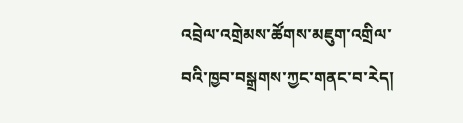འབྲེལ་འགྲེམས་ཚོགས་མཇུག་འགྲིལ་བའི་ཁྱབ་བསྒྲགས་ཀྱང་གནང་བ་རེད།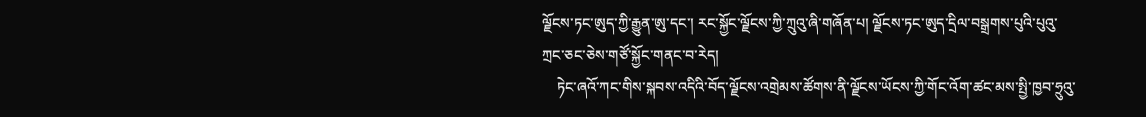ལྗོངས་ཏང་ཨུད་ཀྱི་རྒྱུན་ཨུ་དང་། རང་སྐྱོང་ལྗོངས་ཀྱི་ཀྲུའུ་ཞི་གཞོན་པ། ལྗོངས་ཏང་ཨུད་དྲིལ་བསྒྲགས་པུའི་པུའུ་ཀྲང་ཅང་ཅེས་གཙོ་སྐྱོང་གནང་བ་རེད།
    ཏེང་ཞའོ་ཀང་གིས་སྐབས་འདིའི་བོད་ལྗོངས་འགྲེམས་ཚོགས་ནི་ལྗོངས་ཡོངས་ཀྱི་གོང་འོག་ཚང་མས་སྤྱི་ཁྱབ་ཧྲུའུ་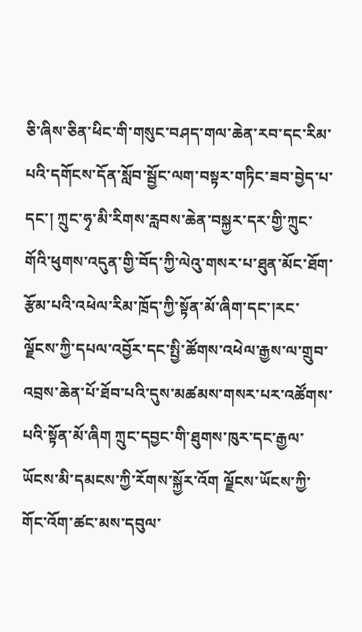ཅི་ཞིས་ཅིན་ཕིང་གི་གསུང་བཤད་གལ་ཆེན་རབ་དང་རིམ་པའི་དགོངས་དོན་སློབ་སྦྱོང་ལག་བསྟར་གཏིང་ཟབ་བྱེད་པ་དང་། ཀྲུང་ཧྭ་མི་རིགས་རླབས་ཆེན་བསྐྱར་དར་གྱི་ཀྲུང་གོའི་ཕུགས་འདུན་གྱི་བོད་ཀྱི་ལེའུ་གསར་པ་ཐུན་མོང་ཐོག་རྩོམ་པའི་འཕེལ་རིམ་ཁྲོད་ཀྱི་སྟོན་མོ་ཞིག་དང་།རང་ལྗོངས་ཀྱི་དཔལ་འབྱོར་དང་སྤྱི་ཚོགས་འཕེལ་རྒྱས་ལ་གྲུབ་འབྲས་ཆེན་པོ་ཐོབ་པའི་དུས་མཚམས་གསར་པར་འཚོགས་པའི་སྟོན་མོ་ཞིག ཀྲུང་དབྱང་གི་ཐུགས་ཁུར་དང་རྒྱལ་ཡོངས་མི་དམངས་ཀྱི་རོགས་སྐྱོར་འོག ལྗོངས་ཡོངས་ཀྱི་གོང་འོག་ཚང་མས་དབུལ་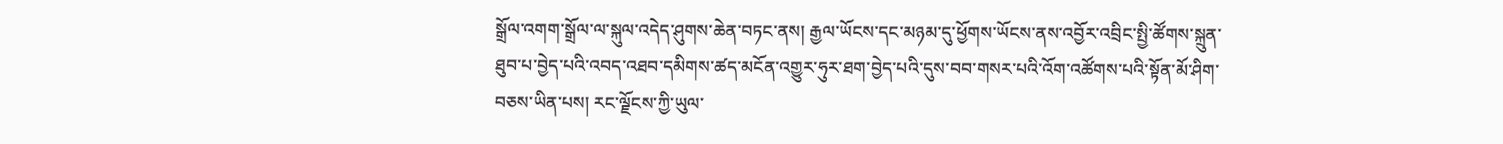སྒྲོལ་འགག་སྒྲོལ་ལ་སྐུལ་འདེད་ཤུགས་ཆེན་བཏང་ནས། རྒྱལ་ཡོངས་དང་མཉམ་དུ་ཕྱོགས་ཡོངས་ནས་འབྱོར་འབྲིང་སྤྱི་ཚོགས་སྐྲུན་ཐུབ་པ་བྱེད་པའི་འབད་འཐབ་དམིགས་ཚད་མངོན་འགྱུར་ཧུར་ཐག་བྱེད་པའི་དུས་བབ་གསར་པའི་འོག་འཚོགས་པའི་སྟོན་མོ་ཤིག་བཅས་ཡིན་པས། རང་ལྗོངས་ཀྱི་ཡུལ་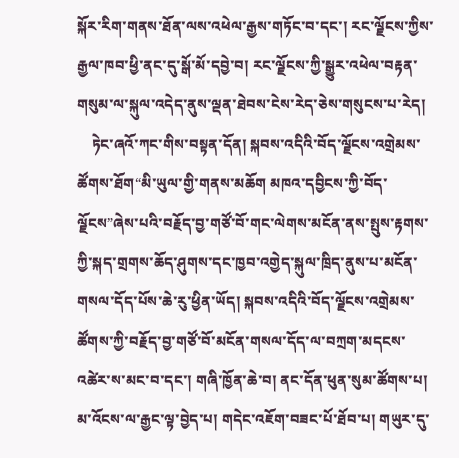སྐོར་རིག་གནས་ཐོན་ལས་འཕེལ་རྒྱས་གཏོང་བ་དང་། རང་ལྗོངས་ཀྱིས་རྒྱལ་ཁབ་ཕྱི་ནང་དུ་སྒོ་མོ་དབྱེ་བ། རང་ལྗོངས་ཀྱི་སྒྱུར་འཕེལ་བརྟན་གསུམ་ལ་སྐུལ་འདེད་ནུས་ལྡན་ཐེབས་ངེས་རེད་ཅེས་གསུངས་པ་རེད།
    ཏེང་ཞའོ་ཀང་གིས་བསྟན་དོན། སྐབས་འདིའི་བོད་ལྗོངས་འགྲེམས་ཚོགས་ཐོག“མི་ཡུལ་གྱི་གནས་མཆོག མཁའ་དབྱིངས་ཀྱི་བོད་ལྗོངས”ཞེས་པའི་བརྗོད་བྱ་གཙོ་བོ་གང་ལེགས་མངོན་ནས་སྤུས་རྟགས་ཀྱི་སྐད་གྲགས་ཆོད་ཤུགས་དང་ཁྱབ་འགྱེད་སྐུལ་ཁྲིད་ནུས་པ་མངོན་གསལ་དོད་པོས་ཆེ་རུ་ཕྱིན་ཡོད། སྐབས་འདིའི་བོད་ལྗོངས་འགྲེམས་ཚོགས་ཀྱི་བརྗོད་བྱ་གཙོ་བོ་མངོན་གསལ་དོད་ལ་བཀྲག་མདངས་འཚེར་ས་མང་བ་དང་། གཞི་ཁྱོན་ཆེ་བ། ནང་དོན་ཕུན་སུམ་ཚོགས་པ། མ་འོངས་ལ་རྒྱང་ལྟ་བྱེད་པ། གདེང་འཇོག་བཟང་པོ་ཐོབ་པ། གཡུར་དུ་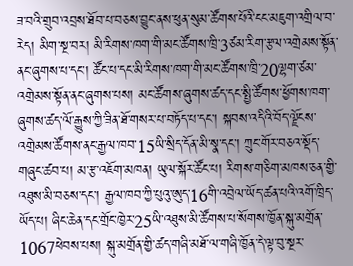ཟ་བའི་གྲུབ་འབྲས་ཐོབ་པ་བཅས་བྱུང་ནས་ཕུན་སུམ་ཚོགས་པོའི་ངང་མཇུག་འགྲིལ་བ་རེད། མིག་སྔ་བར། མི་རིགས་ཁག་གི་མང་ཚོགས་ཁྲི་3ཙམ་རིག་རྩལ་འགྲེམས་སྟོན་ནང་ཞུགས་པ་དང་། ཚོང་པ་དང་མི་རིགས་ཁག་གི་མང་ཚོགས་ཁྲི་20ལྷག་ཙམ་འགྲེམས་སྟོན་ནང་ཞུགས་པས། མང་ཚོགས་ཞུགས་ཚད་དང་སྤྱི་ཚོགས་ཕྱོགས་ཁག་ཞུགས་ཚད་ལོ་རྒྱུས་ཀྱི་ཟིན་ཐོ་གསར་པ་བཏོད་པ་དང་། སྐབས་འདིའི་བོད་ལྗོངས་འགྲེམས་ཚོགས་ནང་རྒྱལ་ཁབ་15ཡི་སྲིད་དོན་མི་སྣ་དང་། ཀྲུང་གོར་བཅའ་སྡོད་གཞུང་ཚབ་པ། མ་རྩ་འཇོག་མཁན། ཡུལ་སྐོར་ཚོང་པ། རིགས་གཅིག་མཁས་ཅན་གྱི་འཐུས་མི་བཅས་དང་། རྒྱལ་ཁབ་ཀྱི་པུའུ་ཨུད་16གི་འབྲེལ་ཡོད་ཚན་པའི་འགོ་ཁྲིད་ཡོད་པ། ཞིང་ཆེན་དང་གྲོང་ཁྱེར་25ཡི་འཐུས་མི་ཚོགས་པ་སོགས་ཁྱོན་སྐུ་མགྲོན་1067ཕེབས་པས། སྐུ་མགྲོན་གྱི་ཚད་གཞི་མཐོ་ལ་གཞི་ཁྱོན་དེ་ལྟ་བུ་སྔར་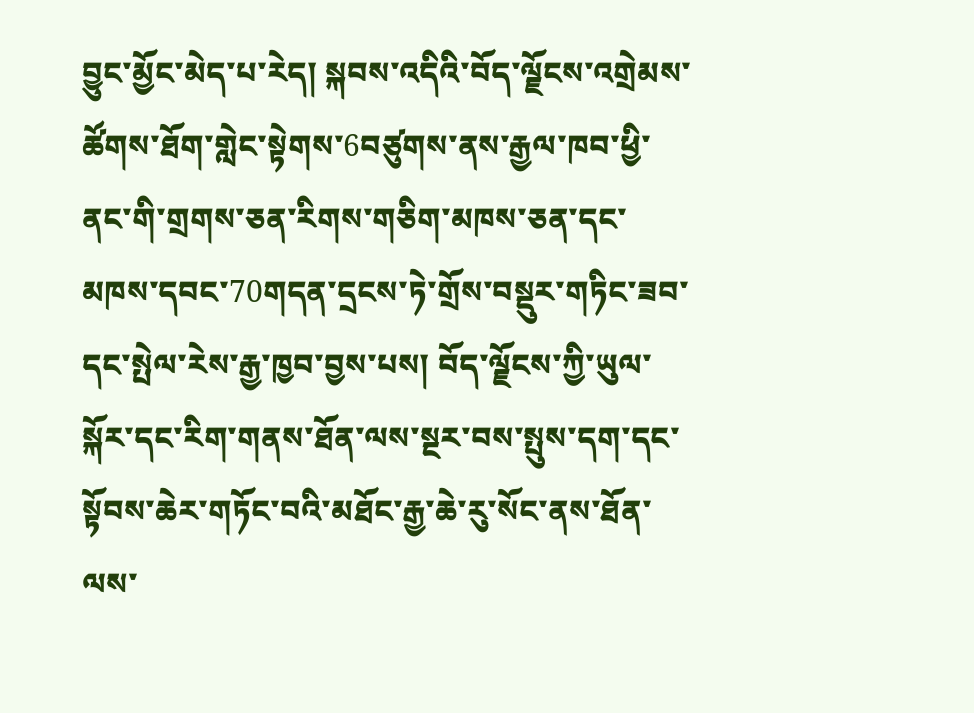བྱུང་མྱོང་མེད་པ་རེད། སྐབས་འདིའི་བོད་ལྗོངས་འགྲེམས་ཚོགས་ཐོག་གླེང་སྟེགས་6བཙུགས་ནས་རྒྱལ་ཁབ་ཕྱི་ནང་གི་གྲགས་ཅན་རིགས་གཅིག་མཁས་ཅན་དང་མཁས་དབང་70གདན་དྲངས་ཏེ་གྲོས་བསྡུར་གཏིང་ཟབ་དང་སྤེལ་རེས་རྒྱ་ཁྱབ་བྱས་པས། བོད་ལྗོངས་ཀྱི་ཡུལ་སྐོར་དང་རིག་གནས་ཐོན་ལས་སྔར་བས་སྤུས་དག་དང་སྟོབས་ཆེར་གཏོང་བའི་མཐོང་རྒྱ་ཆེ་རུ་སོང་ནས་ཐོན་ལས་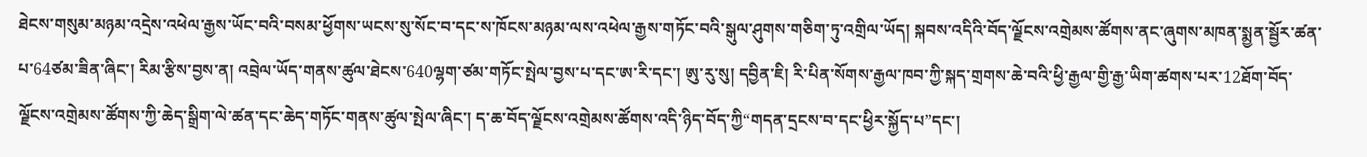ཐེངས་གསུམ་མཉམ་འདྲེས་འཕེལ་རྒྱས་ཡོང་བའི་བསམ་ཕྱོགས་ཡངས་སུ་སོང་བ་དང་ས་ཁོངས་མཉམ་ལས་འཕེལ་རྒྱས་གཏོང་བའི་སྒུལ་ཤུགས་གཅིག་ཏུ་འགྲིལ་ཡོད། སྐབས་འདིའི་བོད་ལྗོངས་འགྲེམས་ཚོགས་ནང་ཞུགས་མཁན་སྨྱན་སྦྱོར་ཚན་པ་64ཙམ་ཟིན་ཞིང་། རིམ་རྩིས་བྱས་ན། འབྲེལ་ཡོད་གནས་ཚུལ་ཐེངས་640ལྷག་ཙམ་གཏོང་སྤེལ་བྱས་པ་དང་ཨ་རི་དང་། ཨུ་རུ་སུ། དབྱིན་ཇི། རི་པིན་སོགས་རྒྱལ་ཁབ་ཀྱི་སྐད་གྲགས་ཆེ་བའི་ཕྱི་རྒྱལ་གྱི་རྒྱ་ཡིག་ཚགས་པར་12ཐོག་བོད་ལྗོངས་འགྲེམས་ཚོགས་ཀྱི་ཆེད་སྒྲིག་ལེ་ཚན་དང་ཆེད་གཏོང་གནས་ཚུལ་སྤེལ་ཞིང་། ད་ཆ་བོད་ལྗོངས་འགྲེམས་ཚོགས་འདི་ཉིད་བོད་ཀྱི“གདན་དྲངས་བ་དང་ཕྱིར་སྐྱོད་པ”དང་།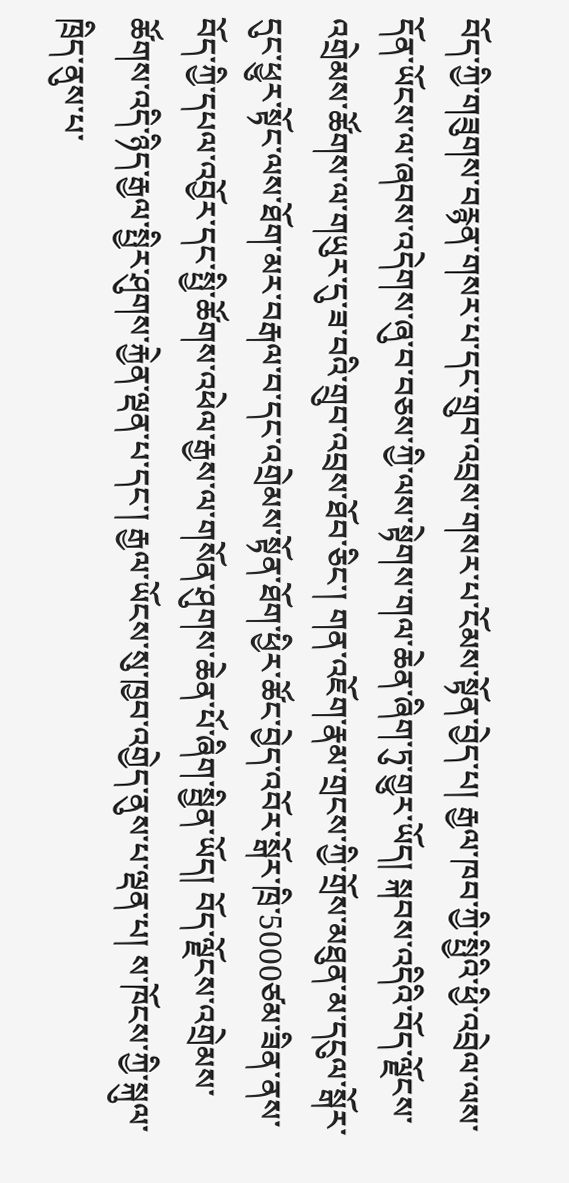བོད་ཀྱི་གཟུགས་བརྙན་གསར་པ་དང་གྲུབ་འབྲས་གསར་པ་ངོམས་སྟོན་བྱེད་པ། རྒྱལ་ཁབ་ཀྱི་སྤྱིའི་ཕྱི་འབྲེལ་ལས་དོན་ཡོངས་ལ་ཞབས་འདེགས་ཞུ་བ་བཅས་ཀྱི་ལས་སྟེགས་གལ་ཆེན་ཞིག་ཏུ་གྱུར་ཡོད། སྐབས་འདིའི་བོད་ལྗོངས་འགྲེམས་ཚོགས་ལ་གཡུར་དུ་ཟ་བའི་གྲུབ་འབྲས་ཐོབ་ཅིང་། གན་འཇོག་རྣམ་གྲངས་ཀྱི་གྲོས་མཐུན་མ་དངུལ་སྒོར་དུང་ཕྱུར་སྟོང་ལས་ཐོག་མར་བརྒལ་བ་དང་འགྲེམས་སྟོན་ཐོག་ཕྱིར་ཚོང་བྱེད་འབོར་སྒོར་ཁྲི་5000ཙམ་ཟིན་ནས་བོད་ཀྱི་དཔལ་འབྱོར་དང་སྤྱི་ཚོགས་འཕེལ་རྒྱས་ལ་གསོན་ཤུགས་ཆེན་པོ་ཞིག་སྦྱིན་ཡོད། བོད་ལྗོངས་འགྲེམས་ཚོགས་འདི་ཉིད་རྒྱལ་སྤྱིར་ཤུགས་རྐྱེན་ལྡན་པ་དང་། རྒྱལ་ཡོངས་སུ་ཁྱབ་འགྱེད་ནུས་པ་ལྡན་པ། ས་ཁོངས་ཀྱི་སྐུལ་ཁྲིད་ནུས་པ་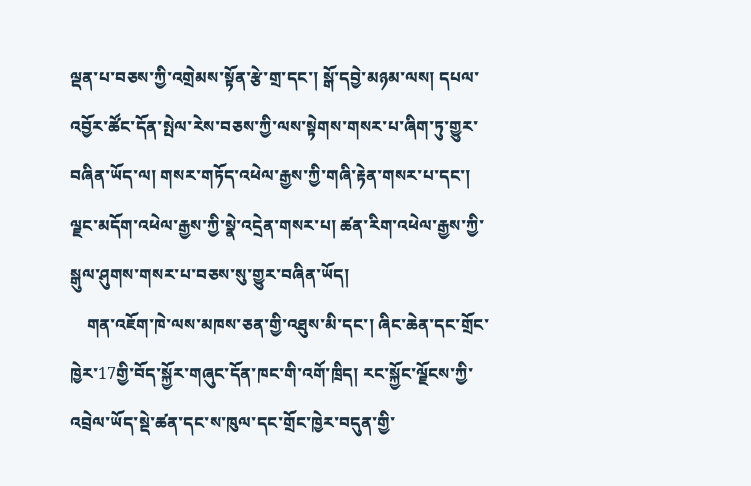ལྡན་པ་བཅས་ཀྱི་འགྲེམས་སྟོན་རྩེ་གྲ་དང་། སྒོ་དབྱེ་མཉམ་ལས། དཔལ་འབྱོར་ཚོང་དོན་སྤེལ་རེས་བཅས་ཀྱི་ལས་སྟེགས་གསར་པ་ཞིག་ཏུ་གྱུར་བཞིན་ཡོད་ལ། གསར་གཏོད་འཕེལ་རྒྱས་ཀྱི་གཞི་རྟེན་གསར་པ་དང་། ལྗང་མདོག་འཕེལ་རྒྱས་ཀྱི་སྣེ་འདྲེན་གསར་པ། ཚན་རིག་འཕེལ་རྒྱས་ཀྱི་སྒུལ་ཤུགས་གསར་པ་བཅས་སུ་གྱུར་བཞིན་ཡོད།
    གན་འཇོག་ཁེ་ལས་མཁས་ཅན་གྱི་འཐུས་མི་དང་། ཞིང་ཆེན་དང་གྲོང་ཁྱེར་17གྱི་བོད་སྐྱོར་གཞུང་དོན་ཁང་གི་འགོ་ཁྲིད། རང་སྐྱོང་ལྗོངས་ཀྱི་འབྲེལ་ཡོད་སྡེ་ཚན་དང་ས་ཁུལ་དང་གྲོང་ཁྱེར་བདུན་གྱི་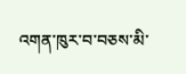འགན་ཁུར་བ་བཅས་མི་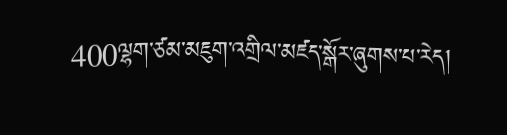400ལྷག་ཙམ་མཇུག་འགྲིལ་མཛད་སྒོར་ཞུགས་པ་རེད།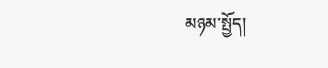མཉམ་སྤྱོད།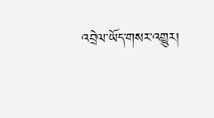འབྲེལ་ཡོད་གསར་འགྱུར།